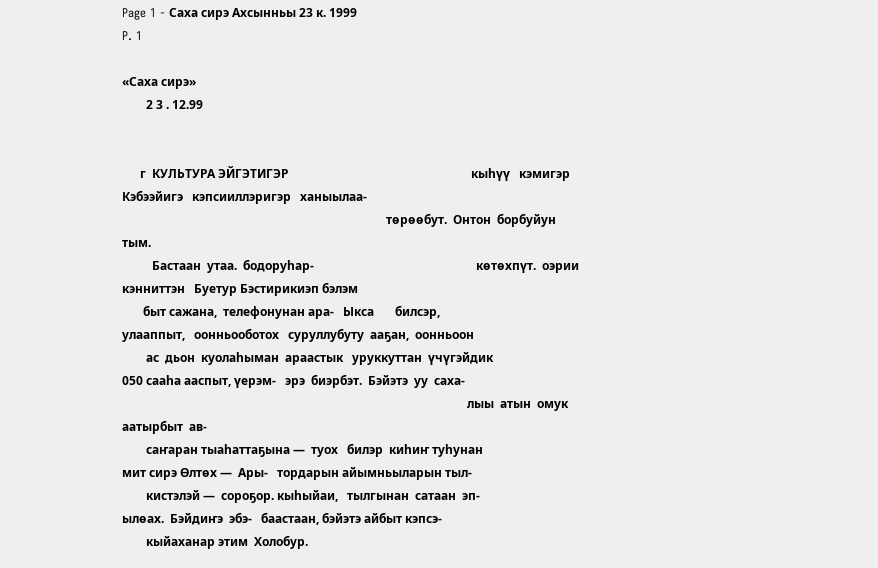Page 1 - Саха сирэ Ахсынньы 23 к. 1999
P. 1

«Саха сирэ»
        2 3 . 12.99


      г  КУЛЬТУРА ЭЙГЭТИГЭР                                                             кыһүү   кэмигэр   Кэбээйигэ   кэпсииллэригэр   ханыылаа-
                                                                                        төрөөбут.  Онтон  борбуйун   тым.
          Бастаан  утаа.  бодоруһар-                                                      көтөхпүт.  оэрии  кэнниттэн   Буетур Бэстирикиэп бэлэм
       быт сажана,  телефонунан ара-   Ыкса       билсэр,                                  улааппыт,   оонньооботох   суруллубуту  ааҕан,  оонньоон
        ас  дьон  куолаһыман  араастык   уруккуттан  үчүгэйдик                               050 сааһа ааспыт, үерэм-   эрэ  биэрбэт.  Бэйэтэ  уу  саха-
                                                                                                                   лыы  атын  омук  аатырбыт  ав-
        саҥаран тыаһаттаҕына —  туох   билэр  киһиҥ туһунан                                   мит сирэ Өлтөх —  Ары-   тордарын айымньыларын тыл-
        кистэлэй —  сороҕор. кыһыйаи,   тылгынан  сатаан  эп-                                 ылөах.  Бэйдиҥэ  эбэ-   баастаан, бэйэтэ айбыт кэпсэ-
        кыйаханар этим  Холобур.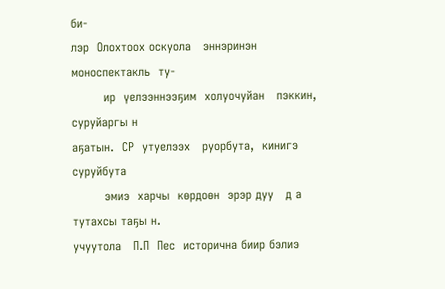би-                                                          лэр  Олохтоох оскуола   эннэринэн  моноспектакль  ту-
        ир  үелээннээҕим  холуочуйан   пэккин,  суруйаргы н                                     аҕатын.  СР  утуелээх   руорбута,  кинигэ  суруйбута
        эмиэ  харчы  көрдоөн  эрэр дуу   д а   тутахсы таҕы н.                                  учуутола   П.П  Пес  исторична биир бэлиэ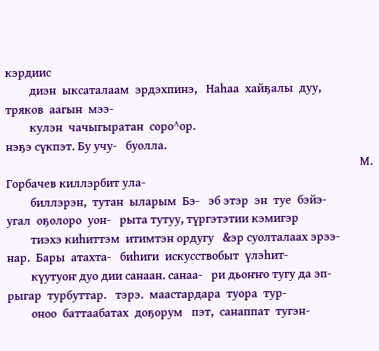кэрдиис
        диэн  ыксаталаам  эрдэхпинэ,   Наһаа  хайҕалы  дуу,                                      тряков  аагын  мээ-
        кулэн  чачыгыратан  соро^ор.                                                             нэҕэ сүкпэт. Бу учу-   буолла.
                                                                                                                      М. Горбачев киллэрбит ула-
        биллэрэн,  тутан  ыларым  Бэ-   эб этэр  эн  туе  бэйэ-                                  угал  оҕолоро  уон-   рыта тутуу, түргэтэтии кэмигэр
        тиэхэ киһиттэм  итимтэн ордугу   &эр суолталаах эрээ-                                     нар.  Бары  атахта-   биһиги  искусствобыт  үлэһит-
        күутуоҥ дуо дии санаан. санаа-   ри дьоҥҥо тугу да эп-                                    рыгар  турбуттар.   тэрэ.  маастардара  туора  тур-
        оноо  баттаабатах  доҕорум   пэт,  санаппат  тугэн-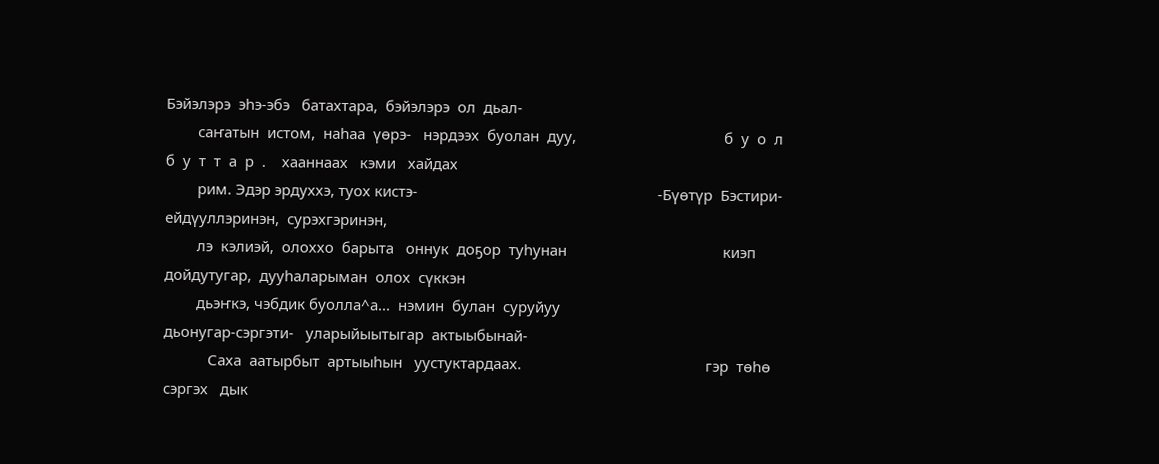Бэйэлэрэ  эһэ-эбэ   батахтара,  бэйэлэрэ  ол  дьал-
        саҥатын  истом,  наһаа  үөрэ-   нэрдээх  буолан  дуу,                                     б  у  о  л  б  у  т  т  а  р  .    хааннаах   кэми   хайдах
        рим. Эдэр эрдуххэ, туох кистэ-                                                            -Бүөтүр  Бэстири-   ейдүуллэринэн,  сурэхгэринэн,
        лэ  кэлиэй,  олоххо  барыта   оннук  доҕор  туһунан                                       киэп  дойдутугар,  дууһаларыман  олох  сүккэн
        дьэҥкэ, чэбдик буолла^а...  нэмин  булан  суруйуу                                         дьонугар-сэргэти-   уларыйыытыгар  актыыбынай-
           Саха  аатырбыт  артыыһын   уустуктардаах.                                              гэр  төһө  сэргэх   дык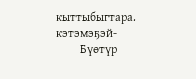кыттыбыгтара. кэтэмэҕэй-
        Бүөтүр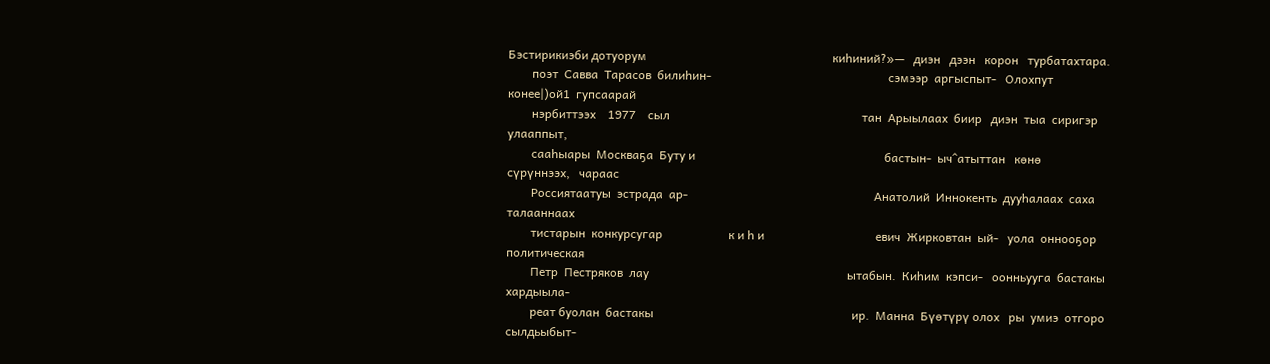Бэстирикиэби дотуорум                                                              киһиний?»—   диэн   дээн   корон   турбатахтара.
        поэт  Савва  Тарасов  билиһин-                                                           сэмээр  аргыспыт-   Олохпут  конее|)ой1  гупсаарай
        нэрбиттээх    1977    сыл                                                                тан  Арыылаах  биир   диэн  тыа  сиригэр  улааппыт,
        сааһыары  Москваҕа  Буту и                                                               бастын-  ыч^атыттан   көнө   сүрүннээх,   чараас
        Россиятаатуы  эстрада  ар-                                                              Анатолий  Иннокенть  дууһалаах  саха  талааннаах
        тистарын  конкурсугар                      к и һ и                                     евич  Жирковтан  ый-   уола  оннооҕор  политическая
        Петр  Пестряков  лау                                                                  ытабын.  Киһим  кэпси-   оонньууга  бастакы  хардыыла-
        реат буолан  бастакы                                                                  ир.  Манна  Бүөтүрү олох   ры  умиэ  отгоро  сылдьыбыт-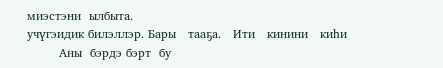миэстэни  ылбыта.                                                                    учүгэидик билэллэр. Бары   тааҕа.   Ити   кинини   киһи
        Аны  бэрдэ бэрт  бу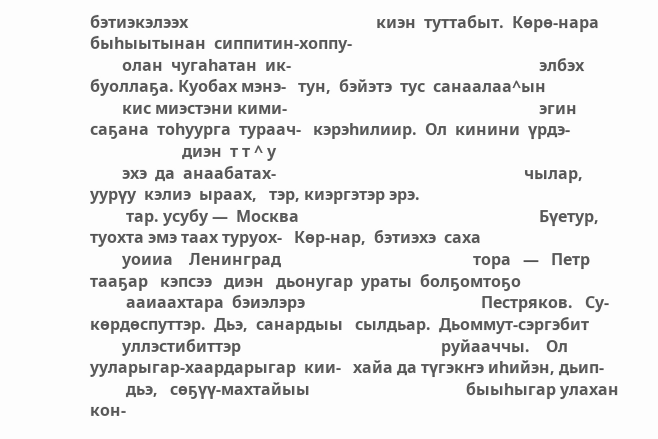бэтиэкэлээх                                               киэн  туттабыт.  Көрө-нара   быһыытынан  сиппитин-хоппу-
        олан  чугаһатан  ик-                                                              элбэх буоллаҕа. Куобах мэнэ-   тун,  бэйэтэ  тус  санаалаа^ын
        кис миэстэни кими-                                                               эгин  саҕана  тоһуурга  тураач-   кэрэһилиир.  Ол  кинини  үрдэ-
                       диэн  т т ^ у
        эхэ  да  анаабатах-                                                              чылар,  уурүу  кэлиэ  ыраах,   тэр, киэргэтэр эрэ.
         тар. усубу —  Москва                                                            Бүетур, туохта эмэ таах туруох-   Көр-нар,  бэтиэхэ  саха
        уоииа    Ленинград                                                тора   —   Петр   тааҕар   кэпсээ   диэн   дьонугар  ураты  болҕомтоҕо
         ааиаахтара  бэиэлэрэ                                            Пестряков.   Су-   көрдөспуттэр.  Дьэ,  санардыы   сылдьар.  Дьоммут-сэргэбит
        уллэстибиттэр                                                  руйааччы.    Ол   ууларыгар-хаардарыгар  кии-   хайа да түгэкҥэ иһийэн, дьип-
         дьэ,   сөҕүү-махтайыы                                       быыһыгар улахан кон-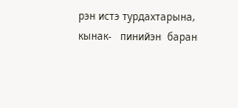рэн истэ турдахтарына, кынак-   пинийэн  баран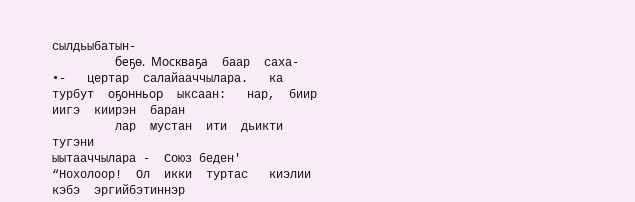сылдьыбатын-
         беҕө.  Москваҕа  баар  саха-                          •-   цертар  салайааччылара.   ка  турбут  оҕонньор  ыксаан:   нар,  биир  иигэ  киирэн  баран
         лар  мустан  ити  дьикти  тугэни                      ыытааччылара -  Союз беден'   “Нохолоор!  Ол  икки  туртас   киэлии  кэбэ  эргийбэтиннэр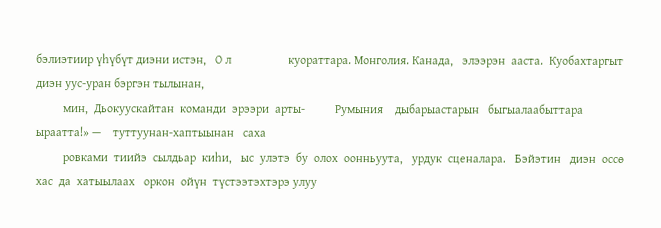бэлиэтиир үһүбүт диэни истэн,   О л                   куораттара. Монголия. Канада,   элээрэн  ааста.  Куобахтаргыт   диэн уус-уран бэргэн тылынан,
         мин,  Дьокуускайтан  команди  эрээри  арты-          Румыния    дыбарыастарын   быгыалаабыттара ыраатта!» —    туттуунан-хаптыынан   саха
         ровками  тиийэ  сылдьар  киһи,   ыс  улэтэ  бу  олох  оонньуута,   урдук  сценалара.   Бэйэтин   диэн  оссө  хас  да  хатыылаах   оркон  ойүн  түстээтэхтэрэ улуу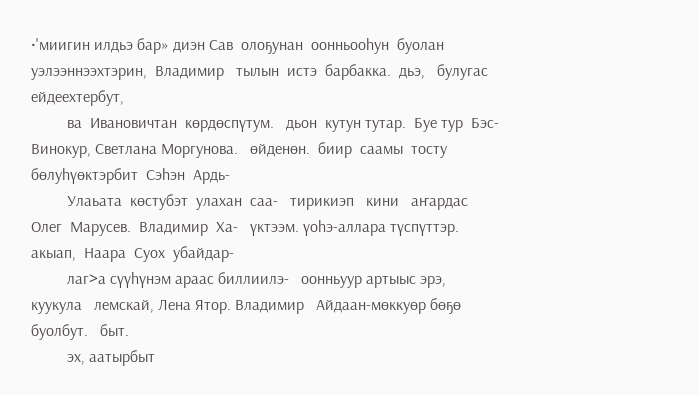•'миигин илдьэ бар» диэн Сав  олоҕунан  оонньооһун  буолан   уэлээннээхтэрин,  Владимир   тылын  истэ  барбакка.  дьэ,   булугас   ейдеехтербут,
         ва  Ивановичтан  көрдөспүтум.   дьон  кутун тутар.  Буе тур  Бэс-   Винокур, Светлана Моргунова.   өйденөн.  биир  саамы  тосту   бөлуһүөктэрбит  Сэһэн  Ардь-
         Улаьата  көстубэт  улахан  саа-   тирикиэп   кини   аҥардас   Олег  Марусев.  Владимир  Ха-   үктээм. үоһэ-аллара түспүттэр.   акыап,  Наара  Суох  убайдар-
         лаг>а сүүһүнэм араас биллиилэ-   оонньуур артыыс эрэ,  куукула   лемскай, Лена Ятор. Владимир   Айдаан-мөккуөр бөҕө буолбут.   быт.
         эх, аатырбыт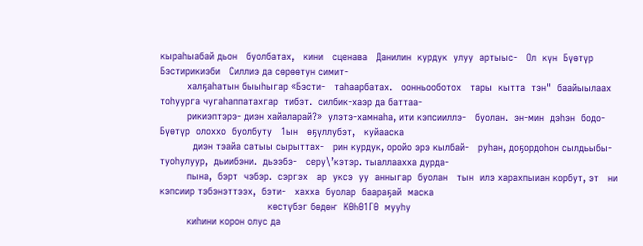кыраһыабай дьон   буолбатах,   кини   сценава   Данилин  курдук  улуу  артыыс-   Ол  күн  Бүөтүр  Бэстирикиэби   Силлиэ да сөрөөтун симит-
         халҕаһатын быыһыгар «Бэсти-   таһаарбатах.   оонньооботох   тары  кытта  тэн"  баайыылаах   тоһуурга чугаһаппатахгар  тибэт.  силбик-хаэр да баттаа-
         рикиэптэрэ- диэн хайаларай?»  улэтэ-хамнаһа, ити кэпсииллэ-   буолан.  эн-мин  дэһэн  бодо-   Бүөтүр  олоххо  буолбуту   1ын   өҕүллубэт,   куйааска
           диэн тэайа сатыы сырыттах-   рин курдук, оройо эрэ кылбай-   руһан, доҕордоһон сылдьыбы-   туоһулуур,  дьиибэни.  дьээбэ-   серу\’кэтэр. тыаллаахха дурда-
         пына,  бэрт  чэбэр.  сэргэх   ар  уксэ  уу  анныгар  буолан   тын  илэ харахпыиан корбут, эт   ни кэпсиир тэбэнэттээх,  бэти-   хахха  буолар  баараҕай  маска
                                    көстүбэг бөдөҥ  КӨҺӨ1ГӨ  мууһу
         киһини корон олус да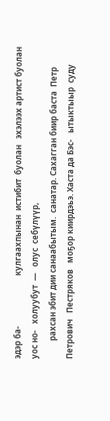эдэр ба-                         кулгаахпынан  истибит  буолан   эхэлээх артист буолан уос но-   холуубут  —   олус  себүлүүр,
         рахсан эбит дии санаабытым.  санатар. Сахагган биир баста  Петр   Петрович   Пестряков   моҕор киирдэьэ. Хаста да Бэс-   ытыктыыр  суду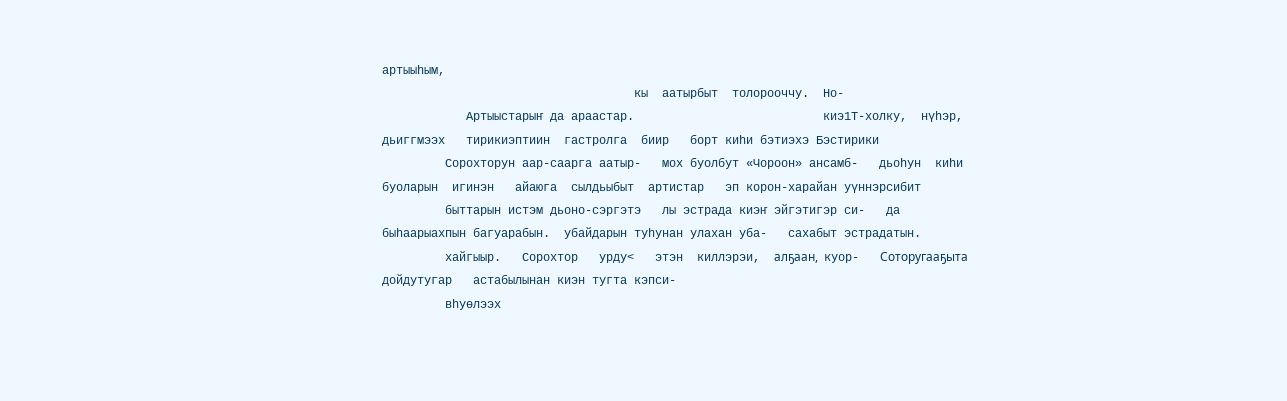артыыһым,
                                    кы  аатырбыт  толорооччу.  Но-
            Артыыстарыҥ да араастар.                           киэ1Т-холку,  нүһэр,  дьиггмээх   тирикиэптиин  гастролга  биир   борт киһи бэтиэхэ Бэстирики
         Сорохторун аар-саарга аатыр-   мох буолбут «Чороон» ансамб-   дьоһун  киһи буоларын  игинэн   айаюга  сылдьыбыт  артистар   эп корон-харайан уүннэрсибит
         быттарын истэм дьоно-сэргэтэ   лы эстрада киэҥ эйгэтигэр си-   да быһаарыахпын багуарабын.  убайдарын туһунан улахан уба-   сахабыт эстрадатын.
         хайгыыр.   Сорохтор   урду<   этэн  киллэрэи,  алҕаан,  куор-   Соторугааҕыта дойдутугар   астабылынан киэн тугта кэпси-
         вһуөлээх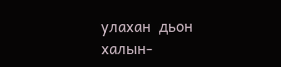улахан  дьон  халын-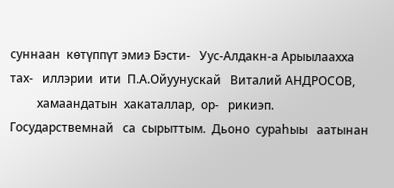суннаан  көтүппүт эмиэ Бэсти-   Уус-Алдакн-а Арыылаахха тах-   иллэрии  ити  П.А.Ойуунускай   Виталий АНДРОСОВ,
         хамаандатын  хакаталлар,  ор-   рикиэп.   Государствемнай   са  сырыттым.  Дьоно  сураһыы   аатынан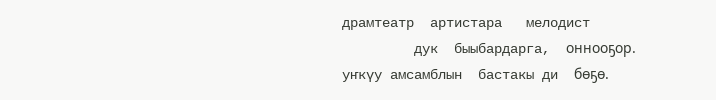драмтеатр  артистара   мелодист
         дук  быыбардарга,  оннооҕор.   уҥкүу амсамблын  бастакы ди  бөҕө.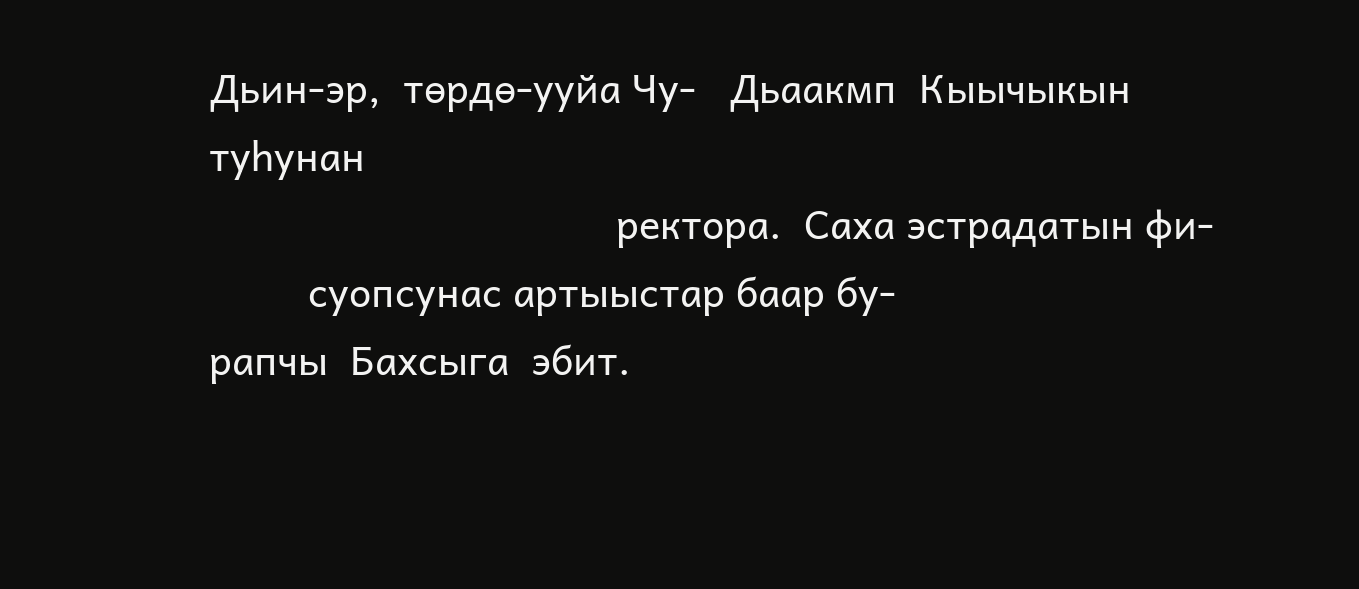Дьин-эр,  төрдө-ууйа Чу-   Дьаакмп  Кыычыкын  туһунан
                                     ректора.  Саха эстрадатын фи-
         суопсунас артыыстар баар бу-                           рапчы  Бахсыга  эбит.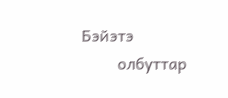Бэйэтэ
         олбуттар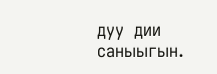дуу  дии  саныыгын.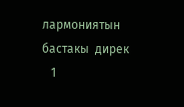лармониятын  бастакы  дирек
   1